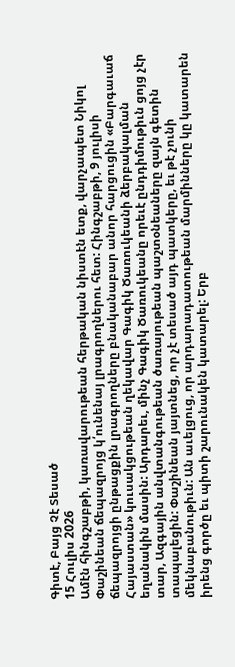Գիտէ, Բայց Չէ Տեսած
15 Հուլիս 2026
Ամէն հինգշաբթի, կառավարութեան հերթական նիստէն ետք, վարչապետ Նիկոլ Փաշինեան ճեպազրոյց կ՛ունենայ լրագրողներու հետ: Հինգշաբթի, 9 յուլիսի ճեպազրոյցի ընթացքին լրագրողները բնականաբար անոր հարցուցին «Բարգաւաճ Հայաստան» կուսակցութեան ղեկավար Գագիկ Ծառուկեանի ձերբակալման եղանակին մասին: Արդարեւ, մինչ Գագիկ Ծառուկեանը որեւէ ընդդիմութիւն ցոյց չէր տար, Ազգային անվտանգութեան ծառայութեան պաշտօնեաները զայն գետին տապալեցին: Փաշինեան յայտնեց, որ չէ տեսած այդ պատկերը, եւ թէ չունի մեկնաբանութիւն: Ան աւելցուց, որ արդարադատութեան մարմինները կը կատարեն իրենց գործը եւ պիտի շարունակեն կատարել: Երբ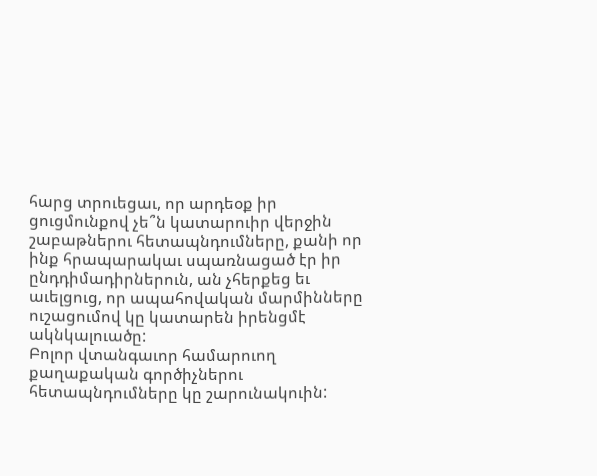հարց տրուեցաւ, որ արդեօք իր ցուցմունքով չե՞ն կատարուիր վերջին շաբաթներու հետապնդումները, քանի որ ինք հրապարակաւ սպառնացած էր իր ընդդիմադիրներուն, ան չհերքեց եւ աւելցուց, որ ապահովական մարմինները ուշացումով կը կատարեն իրենցմէ ակնկալուածը:
Բոլոր վտանգաւոր համարուող քաղաքական գործիչներու հետապնդումները կը շարունակուին: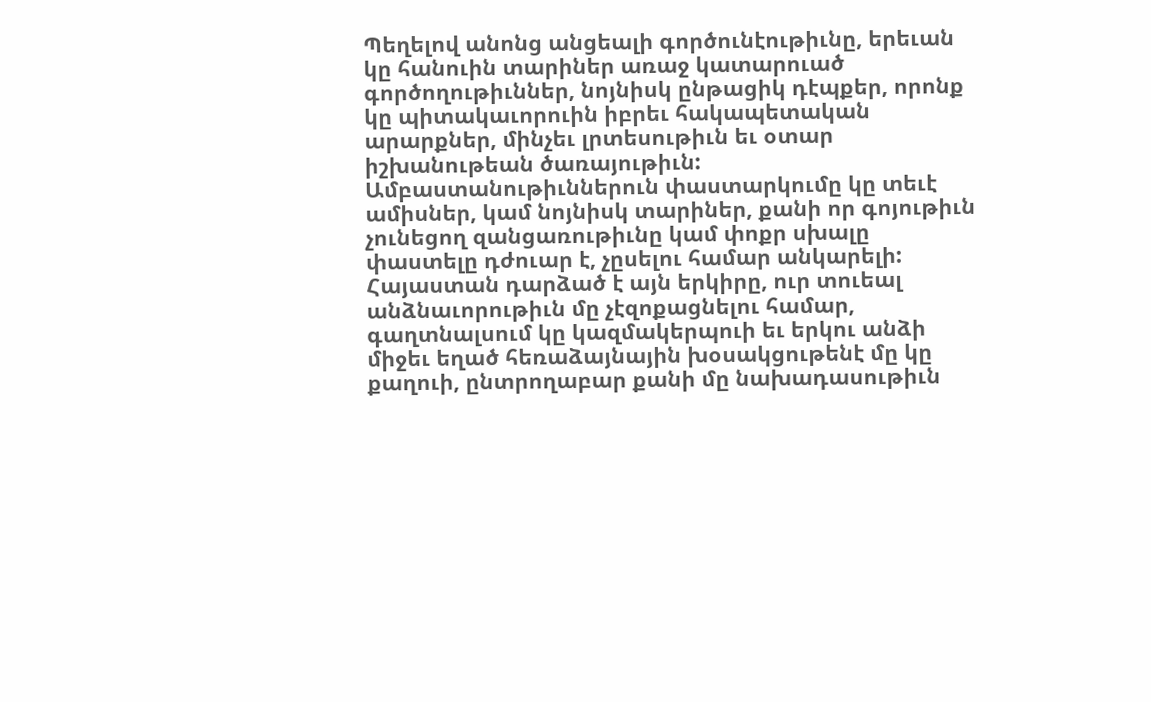Պեղելով անոնց անցեալի գործունէութիւնը, երեւան կը հանուին տարիներ առաջ կատարուած գործողութիւններ, նոյնիսկ ընթացիկ դէպքեր, որոնք կը պիտակաւորուին իբրեւ հակապետական արարքներ, մինչեւ լրտեսութիւն եւ օտար իշխանութեան ծառայութիւն: Ամբաստանութիւններուն փաստարկումը կը տեւէ ամիսներ, կամ նոյնիսկ տարիներ, քանի որ գոյութիւն չունեցող զանցառութիւնը կամ փոքր սխալը փաստելը դժուար է, չըսելու համար անկարելի: Հայաստան դարձած է այն երկիրը, ուր տուեալ անձնաւորութիւն մը չէզոքացնելու համար, գաղտնալսում կը կազմակերպուի եւ երկու անձի միջեւ եղած հեռաձայնային խօսակցութենէ մը կը քաղուի, ընտրողաբար քանի մը նախադասութիւն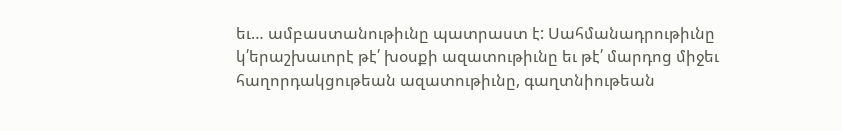եւ… ամբաստանութիւնը պատրաստ է: Սահմանադրութիւնը կ՛երաշխաւորէ թէ՛ խօսքի ազատութիւնը եւ թէ՛ մարդոց միջեւ հաղորդակցութեան ազատութիւնը, գաղտնիութեան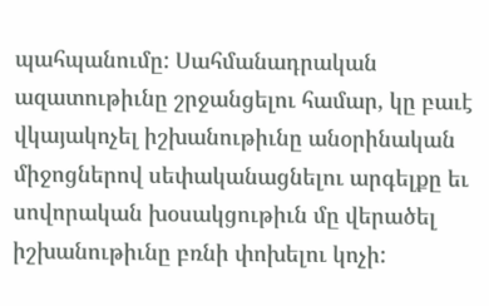պահպանումը: Սահմանադրական ազատութիւնը շրջանցելու համար, կը բաւէ վկայակոչել իշխանութիւնը անօրինական միջոցներով սեփականացնելու արգելքը եւ սովորական խօսակցութիւն մը վերածել իշխանութիւնը բռնի փոխելու կոչի: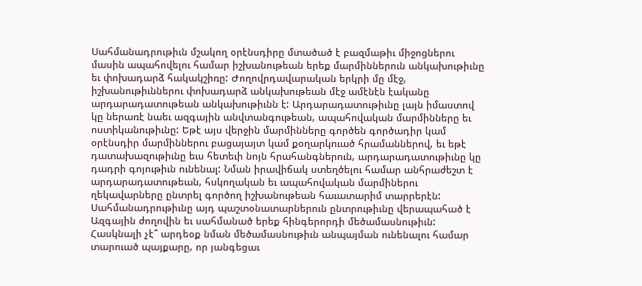Սահմանադրութիւն մշակող օրէնսդիրը մտածած է բազմաթիւ միջոցներու մասին ապահովելու համար իշխանութեան երեք մարմիններուն անկախութիւնը եւ փոխադարձ հակակշիռը: Ժողովրդավարական երկրի մը մէջ, իշխանութիւններու փոխադարձ անկախութեան մէջ ամէնէն էականը արդարադատութեան անկախութիւնն է: Արդարադատութիւնը լայն իմաստով կը ներառէ նաեւ ազգային անվտանգութեան, ապահովական մարմինները եւ ոստիկանութիւնը: Եթէ այս վերջին մարմինները գործեն գործադիր կամ օրէնսդիր մարմիններու բացայայտ կամ քօղարկուած հրամաններով, եւ եթէ դատախազութիւնը եւս հետեւի նոյն հրահանգներուն, արդարադատութիւնը կը դադրի գոյութիւն ունենալ: Նման իրավիճակ ստեղծելու համար անհրաժեշտ է արդարադատութեան, հսկողական եւ ապահովական մարմիներու ղեկավարները ընտրել գործող իշխանութեան հաւատարիմ տարրերէն: Սահմանադրութիւնը այդ պաշտօնատարներուն ընտրութիւնը վերապահած է Ազգային ժողովին եւ սահմանած երեք հինգերորդի մեծամասնութիւն: Հասկնալի չէ՞ արդեօք նման մեծամասնութիւն անպայման ունենալու համար տարուած պայքարը, որ յանգեցաւ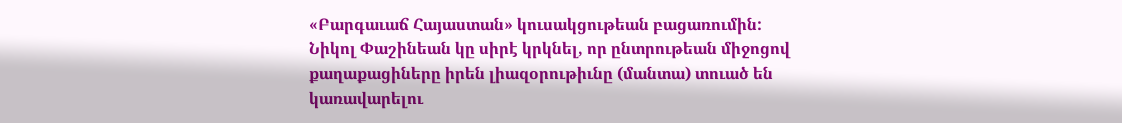«Բարգաւաճ Հայաստան» կուսակցութեան բացառումին:
Նիկոլ Փաշինեան կը սիրէ կրկնել, որ ընտրութեան միջոցով քաղաքացիները իրեն լիազօրութիւնը (մանտա) տուած են կառավարելու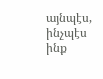այնպէս, ինչպէս ինք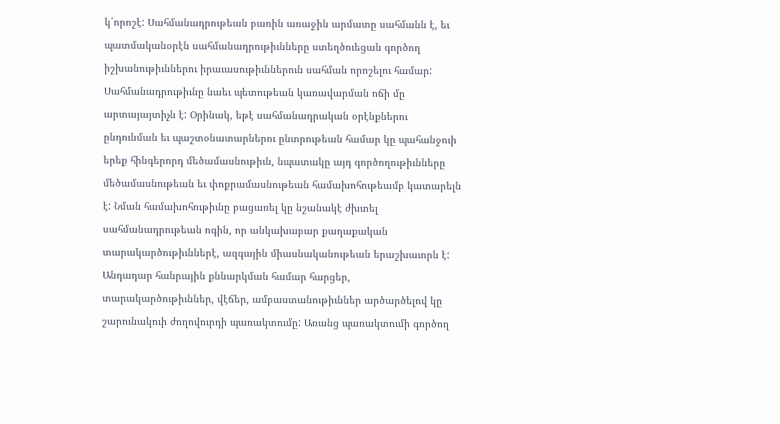կ՛որոշէ: Սահմանադրութեան բառին առաջին արմատը սահմանն է, եւ պատմականօրէն սահմանադրութիւնները ստեղծուեցան գործող իշխանութիւններու իրաւասութիւններուն սահման որոշելու համար: Սահմանադրութիւնը նաեւ պետութեան կառավարման ոճի մը արտայայտիչն է: Օրինակ, եթէ սահմանադրական օրէնքներու ընդունման եւ պաշտօնատարներու ընտրութեան համար կը պահանջուի երեք հինգերորդ մեծամասնութիւն, նպատակը այդ գործողութիւնները մեծամասնութեան եւ փոքրամասնութեան համախոհութեամբ կատարելն է: Նման համախոհութիւնը բացառել կը նշանակէ ժխտել սահմանադրութեան ոգին, որ անկախաբար քաղաքական տարակարծութիւններէ, ազգային միասնականութեան երաշխաւորն է:
Անդադար հանրային քննարկման համար հարցեր, տարակարծութիւններ, վէճեր, ամբաստանութիւններ արծարծելով կը շարունակուի ժողովուրդի պառակտումը: Առանց պառակտումի գործող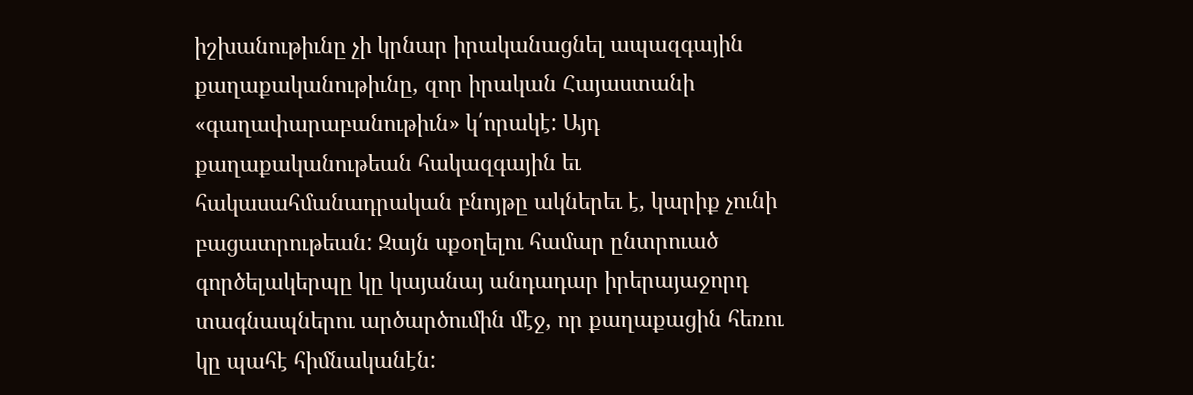իշխանութիւնը չի կրնար իրականացնել ապազգային քաղաքականութիւնը, զոր իրական Հայաստանի «գաղափարաբանութիւն» կ՛որակէ: Այդ քաղաքականութեան հակազգային եւ հակասահմանադրական բնոյթը ակներեւ է, կարիք չունի բացատրութեան: Զայն սքօղելու համար ընտրուած գործելակերպը կը կայանայ անդադար իրերայաջորդ տագնապներու արծարծումին մէջ, որ քաղաքացին հեռու կը պահէ հիմնականէն: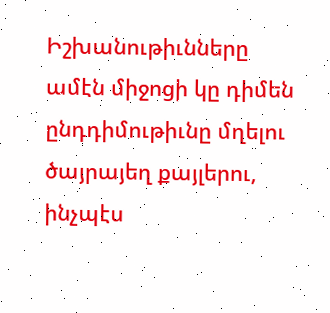Իշխանութիւնները ամէն միջոցի կը դիմեն ընդդիմութիւնը մղելու ծայրայեղ քայլերու, ինչպէս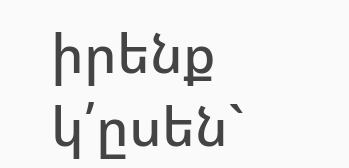իրենք կ՛ըսեն`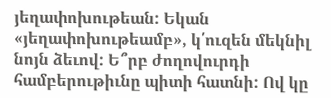յեղափոխութեան: Եկան «յեղափոխութեամբ», կ՛ուզեն մեկնիլ նոյն ձեւով: Ե՞րբ ժողովուրդի համբերութիւնը պիտի հատնի: Ով կը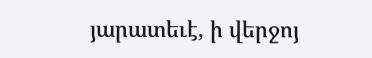յարատեւէ, ի վերջոյ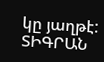կը յաղթէ:
ՏԻԳՐԱՆ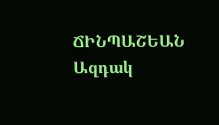ՃԻՆՊԱՇԵԱՆ
Ազդակ